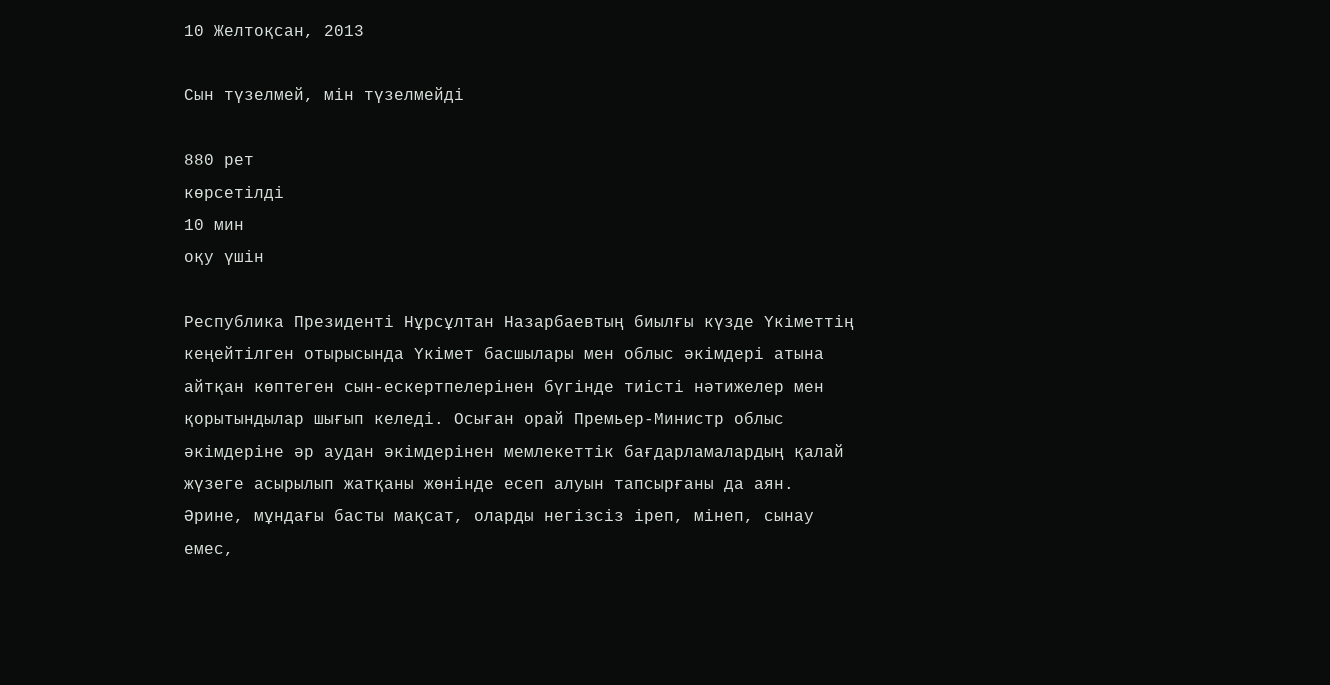10 Желтоқсан, 2013

Сын түзелмей, мін түзелмейді

880 рет
көрсетілді
10 мин
оқу үшін

Республика Президенті Нұрсұлтан Назарбаевтың биылғы күзде Үкіметтің кеңейтілген отырысында Үкімет басшылары мен облыс әкімдері атына айтқан көптеген сын-ескертпелерінен бүгінде тиісті нәтижелер мен қорытындылар шығып келеді. Осыған орай Премьер-Министр облыс әкімдеріне әр аудан әкімдерінен мемлекеттік бағдарламалардың қалай жүзеге асырылып жатқаны жөнінде есеп алуын тапсырғаны да аян. Әрине, мұндағы басты мақсат, оларды негізсіз іреп, мінеп, сынау емес,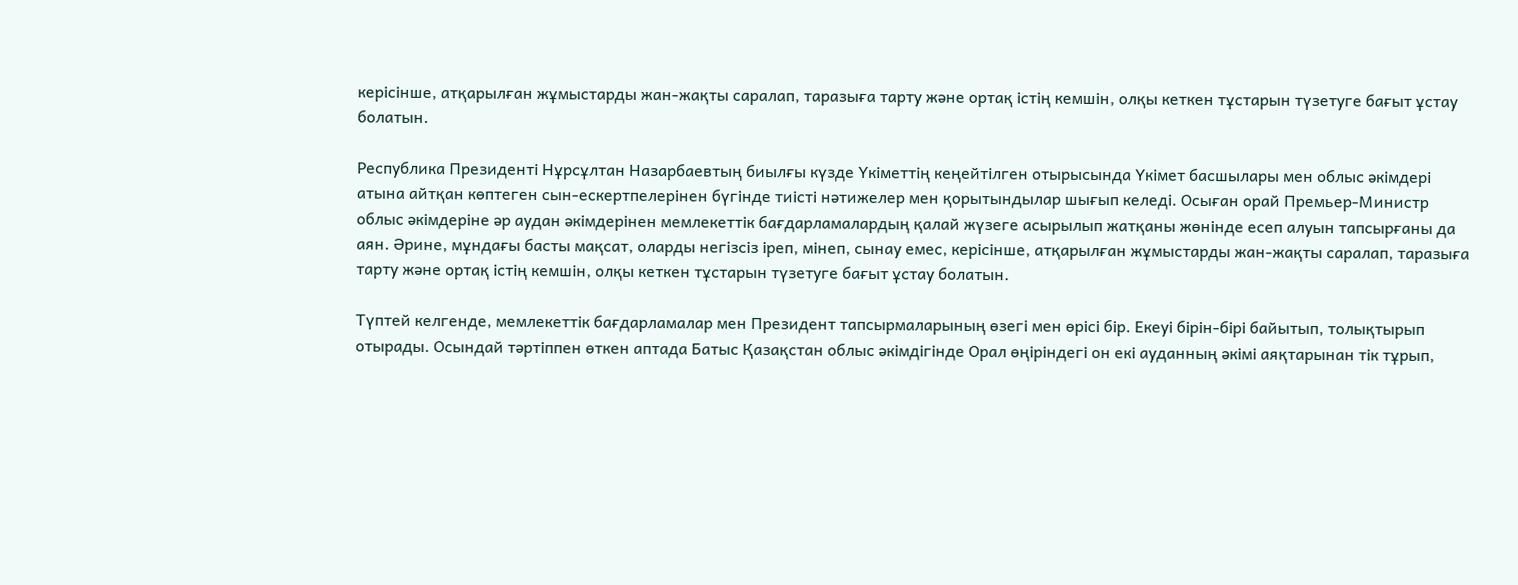керісінше, атқарылған жұмыстарды жан-жақты саралап, таразыға тарту және ортақ істің кемшін, олқы кеткен тұстарын түзетуге бағыт ұстау болатын.

Республика Президенті Нұрсұлтан Назарбаевтың биылғы күзде Үкіметтің кеңейтілген отырысында Үкімет басшылары мен облыс әкімдері атына айтқан көптеген сын-ескертпелерінен бүгінде тиісті нәтижелер мен қорытындылар шығып келеді. Осыған орай Премьер-Министр облыс әкімдеріне әр аудан әкімдерінен мемлекеттік бағдарламалардың қалай жүзеге асырылып жатқаны жөнінде есеп алуын тапсырғаны да аян. Әрине, мұндағы басты мақсат, оларды негізсіз іреп, мінеп, сынау емес, керісінше, атқарылған жұмыстарды жан-жақты саралап, таразыға тарту және ортақ істің кемшін, олқы кеткен тұстарын түзетуге бағыт ұстау болатын.

Түптей келгенде, мемлекеттік бағдарламалар мен Президент тапсырмаларының өзегі мен өрісі бір. Екеуі бірін-бірі байытып, толықтырып отырады. Осындай тәртіппен өткен аптада Батыс Қазақстан облыс әкімдігінде Орал өңіріндегі он екі ауданның әкімі аяқтарынан тік тұрып,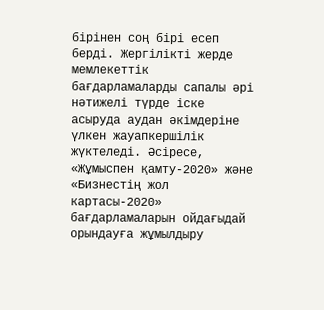бірінен соң бірі есеп берді. Жергілікті жерде мемлекеттік бағдарламаларды сапалы әрі нәтижелі түрде іске асыруда аудан әкімдеріне үлкен жауапкершілік жүктеледі. Әсіресе, «Жұмыспен қамту-2020» және «Бизнестің жол картасы-2020» бағдарламаларын ойдағыдай орындауға жұмылдыру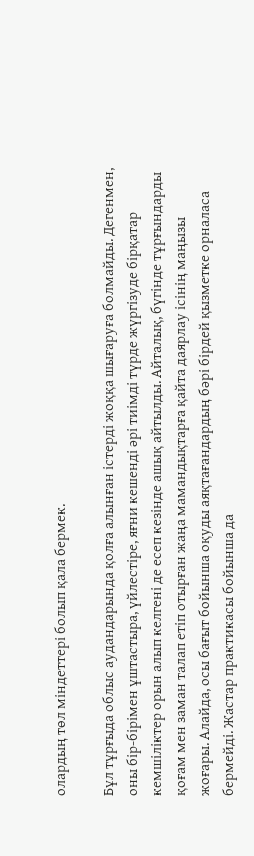олардың төл міндеттері болып қала бермек.

Бұл тұрғыда облыс аудандарында қолға алынған істерді жоққа шығаруға болмайды. Дегенмен, оны бір-бірімен ұштастыра, үйлестіре, яғни кешенді әрі тиімді түрде жүргізуде бірқатар кемшіліктер орын алып келгені де есеп кезінде ашық айтылды. Айталық, бүгінде тұрғындарды қоғам мен заман талап етіп отырған жаңа мамандықтарға қайта даярлау ісінің маңызы жоғары. Алайда, осы бағыт бойынша оқуды аяқтағандардың бәрі бірдей қызметке орналаса бермейді. Жастар практикасы бойынша да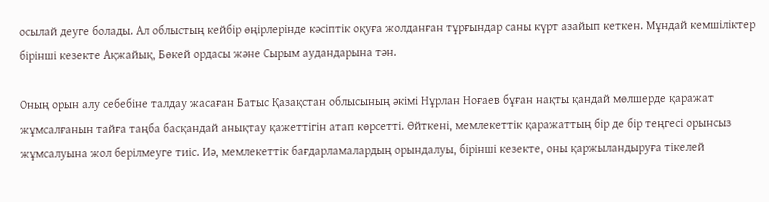осылай деуге болады. Ал облыстың кейбір өңірлерінде кәсіптік оқуға жолданған тұрғындар саны күрт азайып кеткен. Мұндай кемшіліктер бірінші кезекте Ақжайық, Бөкей ордасы және Сырым аудандарына тән.

Оның орын алу себебіне талдау жасаған Батыс Қазақстан облысының әкімі Нұрлан Ноғаев бұған нақты қандай мөлшерде қаражат жұмсалғанын тайға таңба басқандай анықтау қажеттігін атап көрсетті. Өйткені, мемлекеттік қаражаттың бір де бір теңгесі орынсыз жұмсалуына жол берілмеуге тиіс. Иә, мемлекеттік бағдарламалардың орындалуы, бірінші кезекте, оны қаржыландыруға тікелей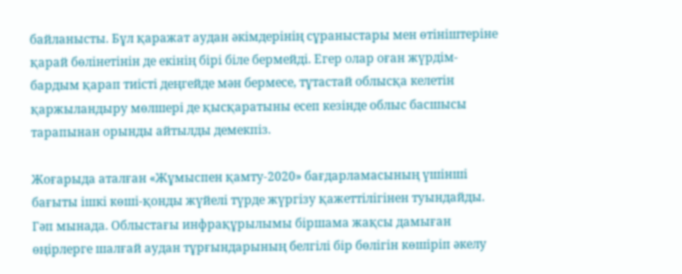байланысты. Бұл қаражат аудан әкімдерінің сұраныстары мен өтініштеріне қарай бөлінетінін де екінің бірі біле бермейді. Егер олар оған жүрдім-бардым қарап тиісті деңгейде мән бермесе, тұтастай облысқа келетін қаржыландыру мөлшері де қысқаратыны есеп кезінде облыс басшысы тарапынан орынды айтылды демекпіз.

Жоғарыда аталған «Жұмыспен қамту-2020» бағдарламасының үшінші бағыты ішкі көші-қонды жүйелі түрде жүргізу қажеттілігінен туындайды. Гәп мынада. Облыстағы инфрақұрылымы біршама жақсы дамыған өңірлерге шалғай аудан тұрғындарының белгілі бір бөлігін көшіріп әкелу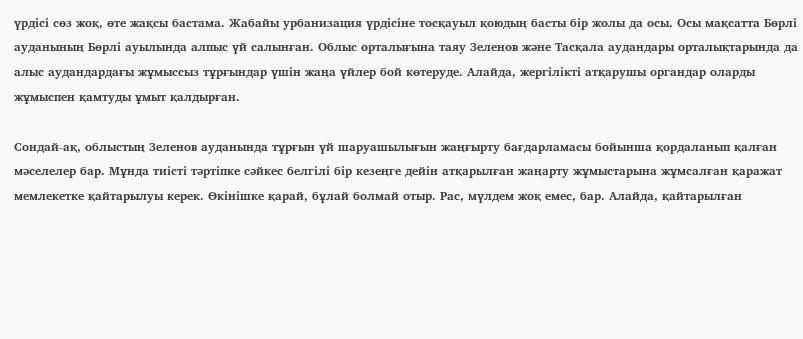үрдісі сөз жоқ, өте жақсы бастама. Жабайы урбанизация үрдісіне тосқауыл қоюдың басты бір жолы да осы. Осы мақсатта Бөрлі ауданының Бөрлі ауылында алпыс үй салынған. Облыс орталығына таяу Зеленов және Тасқала аудандары орталықтарында да алыс аудандардағы жұмыссыз тұрғындар үшін жаңа үйлер бой көтеруде. Алайда, жергілікті атқарушы органдар оларды жұмыспен қамтуды ұмыт қалдырған.

Сондай-ақ, облыстың Зеленов ауданында тұрғын үй шаруашылығын жаңғырту бағдарламасы бойынша қордаланып қалған мәселелер бар. Мұнда тиісті тәртіпке сәйкес белгілі бір кезеңге дейін атқарылған жаңарту жұмыстарына жұмсалған қаражат мемлекетке қайтарылуы керек. Өкінішке қарай, бұлай болмай отыр. Рас, мүлдем жоқ емес, бар. Алайда, қайтарылған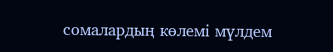сомалардың көлемі мүлдем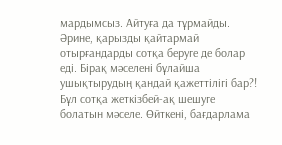мардымсыз. Айтуға да тұрмайды. Әрине, қарызды қайтармай отырғандарды сотқа беруге де болар еді. Бірақ мәселені бұлайша ушықтырудың қандай қажеттілігі бар?! Бұл сотқа жеткізбей-ақ шешуге болатын мәселе. Өйткені, бағдарлама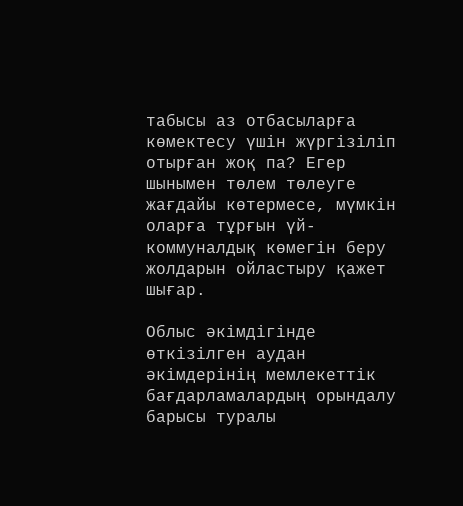табысы аз отбасыларға көмектесу үшін жүргізіліп отырған жоқ па? Егер шынымен төлем төлеуге жағдайы көтермесе, мүмкін оларға тұрғын үй-коммуналдық көмегін беру жолдарын ойластыру қажет шығар.

Облыс әкімдігінде өткізілген аудан әкімдерінің мемлекеттік бағдарламалардың орындалу барысы туралы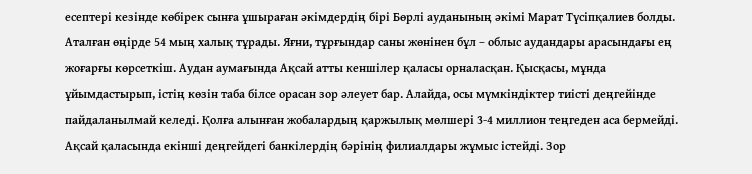есептері кезінде көбірек сынға ұшыраған әкімдердің бірі Бөрлі ауданының әкімі Марат Түсіпқалиев болды. Аталған өңірде 54 мың халық тұрады. Яғни, тұрғындар саны жөнінен бұл – облыс аудандары арасындағы ең жоғарғы көрсеткіш. Аудан аумағында Ақсай атты кеншілер қаласы орналасқан. Қысқасы, мұнда ұйымдастырып, істің көзін таба білсе орасан зор әлеует бар. Алайда, осы мүмкіндіктер тиісті деңгейінде пайдаланылмай келеді. Қолға алынған жобалардың қаржылық мөлшері 3-4 миллион теңгеден аса бермейді. Ақсай қаласында екінші деңгейдегі банкілердің бәрінің филиалдары жұмыс істейді. Зор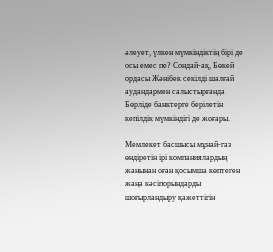әлеует, үлкен мүмкіндіктің бірі де осы емес пе? Сондай-ақ, Бөкей ордасы Жәнібек секілді шалғай аудандармен салыстырғанда Бөрліде банктерге берілетін кепілдік мүмкіндігі де жоғары.

Мемлекет басшысы мұнай-газ өндіретін ірі компаниялардың жанынан оған қосымша көптеген жаңа кәсіпорындарды шоғырландыру қажеттігін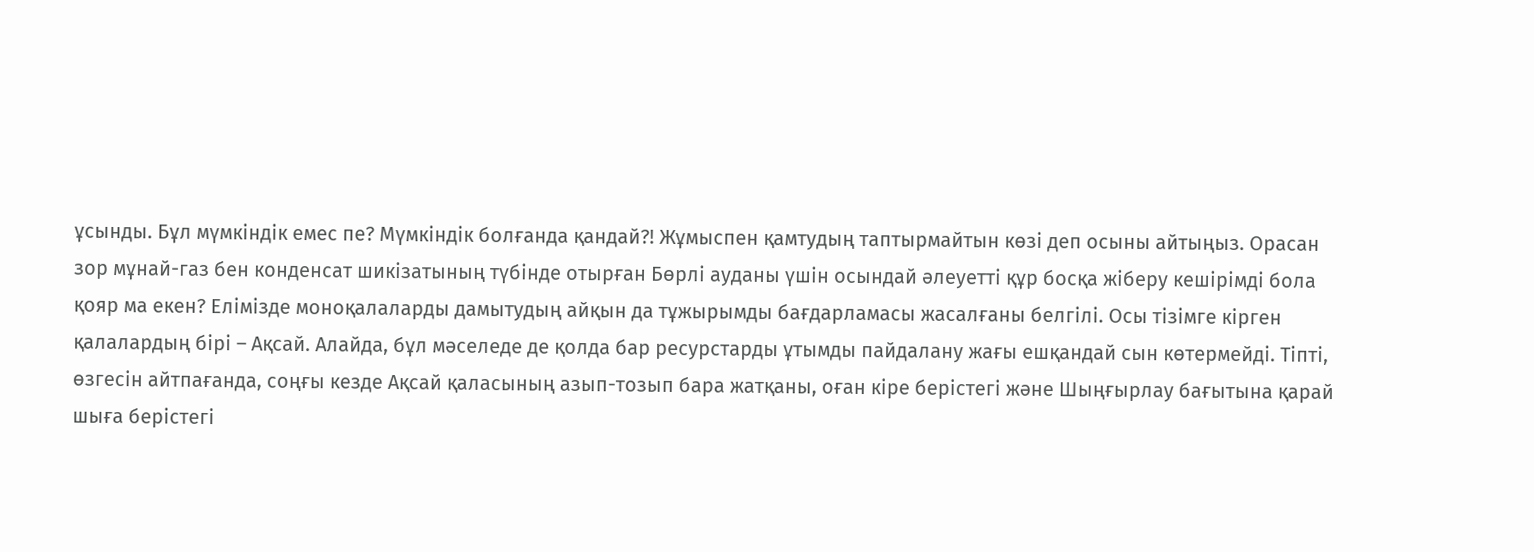ұсынды. Бұл мүмкіндік емес пе? Мүмкіндік болғанда қандай?! Жұмыспен қамтудың таптырмайтын көзі деп осыны айтыңыз. Орасан зор мұнай-газ бен конденсат шикізатының түбінде отырған Бөрлі ауданы үшін осындай әлеуетті құр босқа жіберу кешірімді бола қояр ма екен? Елімізде моноқалаларды дамытудың айқын да тұжырымды бағдарламасы жасалғаны белгілі. Осы тізімге кірген қалалардың бірі – Ақсай. Алайда, бұл мәселеде де қолда бар ресурстарды ұтымды пайдалану жағы ешқандай сын көтермейді. Тіпті, өзгесін айтпағанда, соңғы кезде Ақсай қаласының азып-тозып бара жатқаны, оған кіре берістегі және Шыңғырлау бағытына қарай шыға берістегі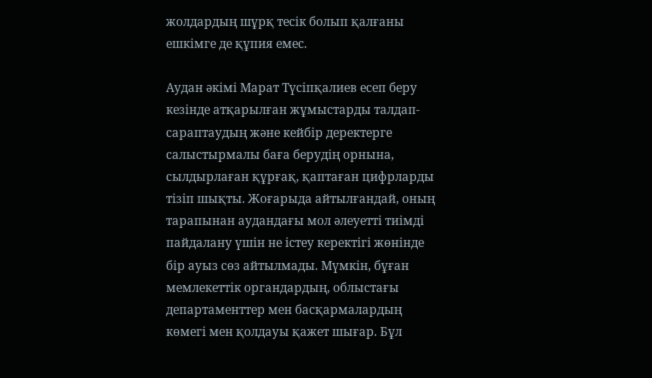жолдардың шұрқ тесік болып қалғаны ешкімге де құпия емес.

Аудан әкімі Марат Түсіпқалиев есеп беру кезінде атқарылған жұмыстарды талдап-сараптаудың және кейбір деректерге салыстырмалы баға берудің орнына, сылдырлаған құрғақ, қаптаған цифрларды тізіп шықты. Жоғарыда айтылғандай, оның тарапынан аудандағы мол әлеуетті тиімді пайдалану үшін не істеу керектігі жөнінде бір ауыз сөз айтылмады. Мүмкін, бұған мемлекеттік органдардың, облыстағы департаменттер мен басқармалардың көмегі мен қолдауы қажет шығар. Бұл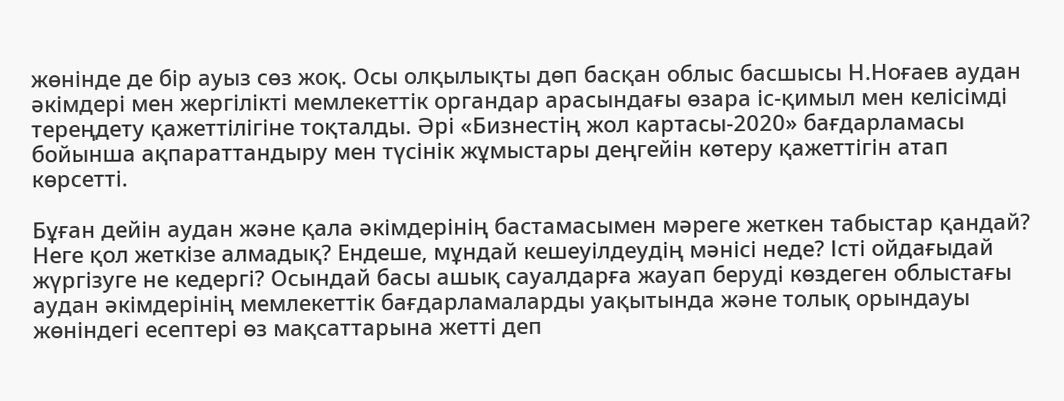жөнінде де бір ауыз сөз жоқ. Осы олқылықты дөп басқан облыс басшысы Н.Ноғаев аудан әкімдері мен жергілікті мемлекеттік органдар арасындағы өзара іс-қимыл мен келісімді тереңдету қажеттілігіне тоқталды. Әрі «Бизнестің жол картасы-2020» бағдарламасы бойынша ақпараттандыру мен түсінік жұмыстары деңгейін көтеру қажеттігін атап көрсетті.

Бұған дейін аудан және қала әкімдерінің бастамасымен мәреге жеткен табыстар қандай? Неге қол жеткізе алмадық? Ендеше, мұндай кешеуілдеудің мәнісі неде? Істі ойдағыдай жүргізуге не кедергі? Осындай басы ашық сауалдарға жауап беруді көздеген облыстағы аудан әкімдерінің мемлекеттік бағдарламаларды уақытында және толық орындауы жөніндегі есептері өз мақсаттарына жетті деп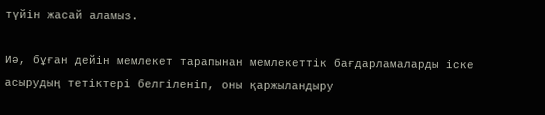түйін жасай аламыз.

Иә, бұған дейін мемлекет тарапынан мемлекеттік бағдарламаларды іске асырудың тетіктері белгіленіп, оны қаржыландыру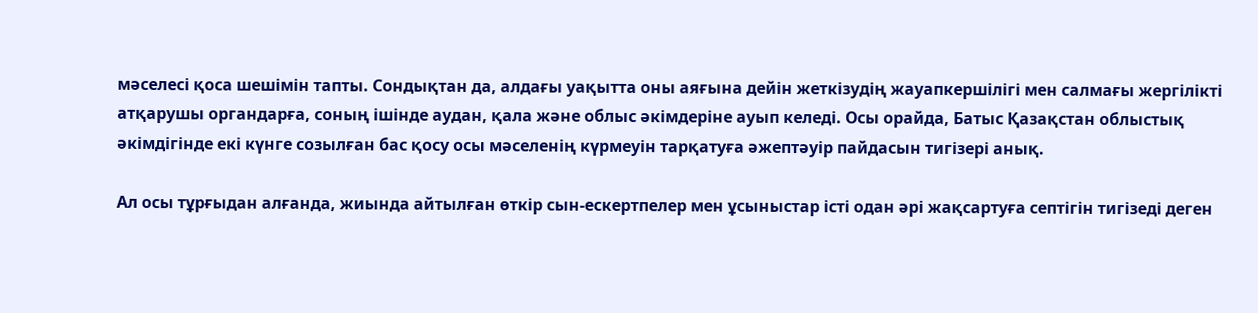мәселесі қоса шешімін тапты. Сондықтан да, алдағы уақытта оны аяғына дейін жеткізудің жауапкершілігі мен салмағы жергілікті атқарушы органдарға, соның ішінде аудан, қала және облыс әкімдеріне ауып келеді. Осы орайда, Батыс Қазақстан облыстық әкімдігінде екі күнге созылған бас қосу осы мәселенің күрмеуін тарқатуға әжептәуір пайдасын тигізері анық.

Ал осы тұрғыдан алғанда, жиында айтылған өткір сын-ескертпелер мен ұсыныстар істі одан әрі жақсартуға септігін тигізеді деген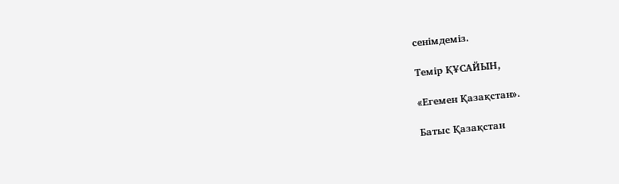сенімдеміз.

Темір ҚҰСАЙЫН,

«Егемен Қазақстан».

Батыс Қазақстан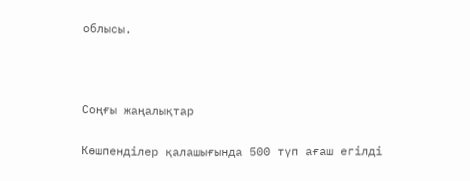облысы.



Соңғы жаңалықтар

Көшпенділер қалашығында 500 түп ағаш егілді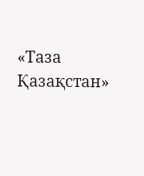«Таза Қазақстан»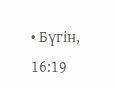• Бүгін, 16:19